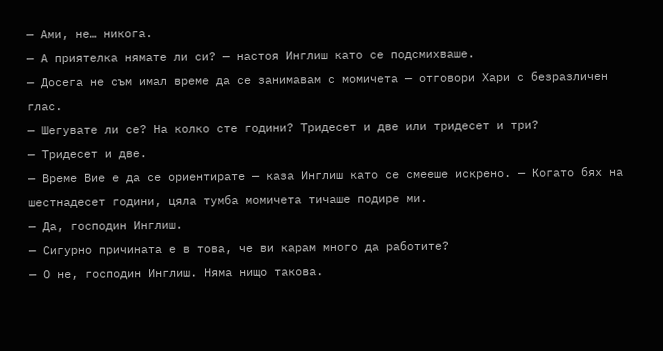— Ами, не… никога.
— А приятелка нямате ли си? — настоя Инглиш като се подсмихваше.
— Досега не съм имал време да се занимавам с момичета — отговори Хари с безразличен глас.
— Шегувате ли се? На колко сте години? Тридесет и две или тридесет и три?
— Тридесет и две.
— Време Вие е да се ориентирате — каза Инглиш като се смееше искрено. — Когато бях на шестнадесет години, цяла тумба момичета тичаше подире ми.
— Да, господин Инглиш.
— Сигурно причината е в това, че ви карам много да работите?
— О не, господин Инглиш. Няма нищо такова.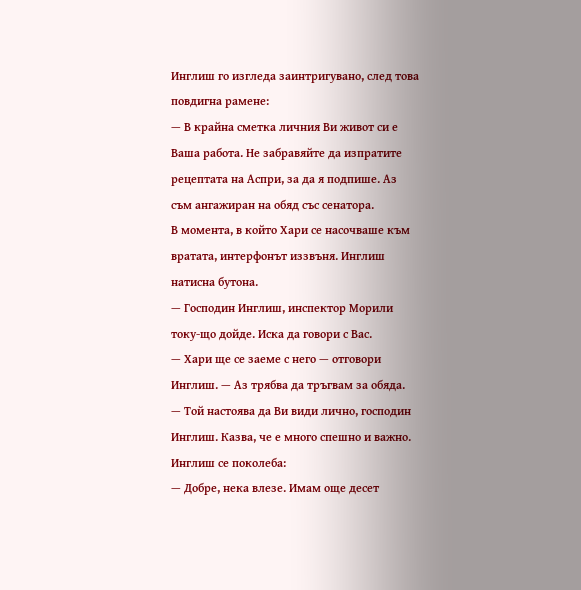Инглиш го изгледа заинтригувано, след това повдигна рамене:
— В крайна сметка личния Ви живот си е Ваша работа. Не забравяйте да изпратите рецептата на Аспри, за да я подпише. Аз съм ангажиран на обяд със сенатора.
В момента, в който Хари се насочваше към вратата, интерфонът иззвъня. Инглиш натисна бутона.
— Господин Инглиш, инспектор Морили току-що дойде. Иска да говори с Вас.
— Хари ще се заеме с него — отговори Инглиш. — Аз трябва да тръгвам за обяда.
— Той настоява да Ви види лично, господин Инглиш. Казва, че е много спешно и важно.
Инглиш се поколеба:
— Добре, нека влезе. Имам още десет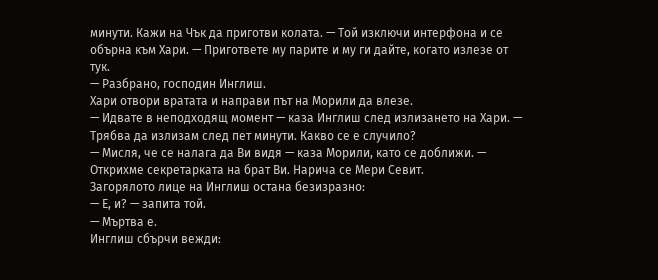минути. Кажи на Чък да приготви колата. — Той изключи интерфона и се обърна към Хари. — Пригответе му парите и му ги дайте, когато излезе от тук.
— Разбрано, господин Инглиш.
Хари отвори вратата и направи път на Морили да влезе.
— Идвате в неподходящ момент — каза Инглиш след излизането на Хари. — Трябва да излизам след пет минути. Какво се е случило?
— Мисля, че се налага да Ви видя — каза Морили, като се доближи. — Открихме секретарката на брат Ви. Нарича се Мери Севит.
Загорялото лице на Инглиш остана безизразно:
— Е, и? — запита той.
— Мъртва е.
Инглиш сбърчи вежди: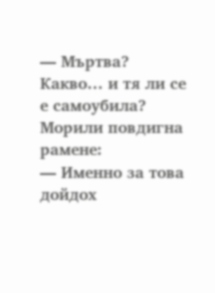— Мъртва? Какво… и тя ли се е самоубила?
Морили повдигна рамене:
— Именно за това дойдох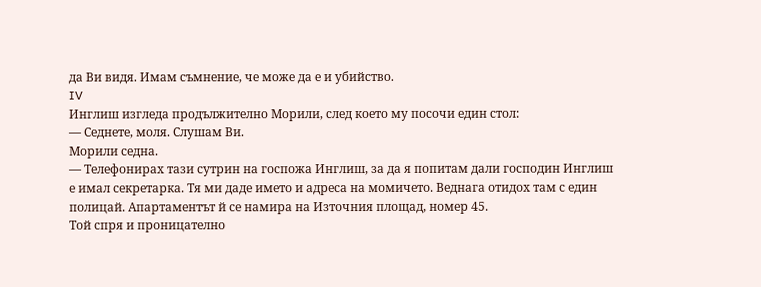да Ви видя. Имам съмнение, че може да е и убийство.
IV
Инглиш изгледа продължително Морили, след което му посочи един стол:
— Седнете, моля. Слушам Ви.
Морили седна.
— Телефонирах тази сутрин на госпожа Инглиш, за да я попитам дали господин Инглиш е имал секретарка. Тя ми даде името и адреса на момичето. Веднага отидох там с един полицай. Апартаментът й се намира на Източния площад, номер 45.
Той спря и проницателно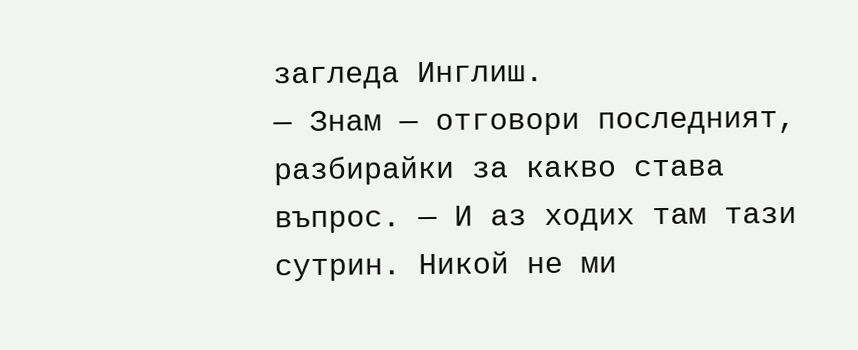загледа Инглиш.
— Знам — отговори последният, разбирайки за какво става въпрос. — И аз ходих там тази сутрин. Никой не ми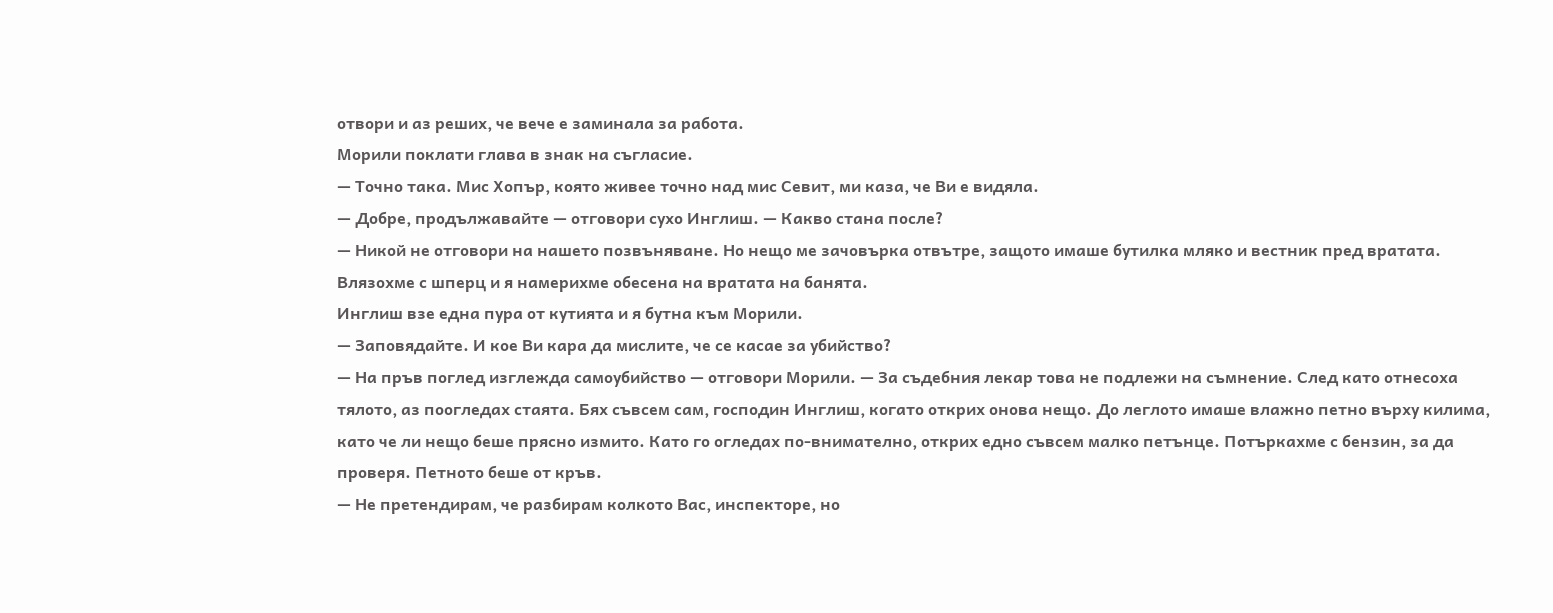отвори и аз реших, че вече е заминала за работа.
Морили поклати глава в знак на съгласие.
— Точно така. Мис Хопър, която живее точно над мис Севит, ми каза, че Ви е видяла.
— Добре, продължавайте — отговори сухо Инглиш. — Какво стана после?
— Никой не отговори на нашето позвъняване. Но нещо ме зачовърка отвътре, защото имаше бутилка мляко и вестник пред вратата. Влязохме с шперц и я намерихме обесена на вратата на банята.
Инглиш взе една пура от кутията и я бутна към Морили.
— Заповядайте. И кое Ви кара да мислите, че се касае за убийство?
— На пръв поглед изглежда самоубийство — отговори Морили. — За съдебния лекар това не подлежи на съмнение. След като отнесоха тялото, аз поогледах стаята. Бях съвсем сам, господин Инглиш, когато открих онова нещо. До леглото имаше влажно петно върху килима, като че ли нещо беше прясно измито. Като го огледах по-внимателно, открих едно съвсем малко петънце. Потъркахме с бензин, за да проверя. Петното беше от кръв.
— Не претендирам, че разбирам колкото Вас, инспекторе, но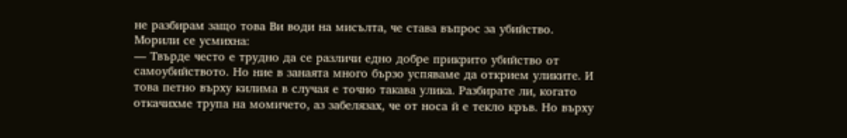не разбирам защо това Ви води на мисълта, че става въпрос за убийство.
Морили се усмихна:
— Твърде често е трудно да се различи едно добре прикрито убийство от самоубийството. Но ние в занаята много бързо успяваме да открием уликите. И това петно върху килима в случая е точно такава улика. Разбирате ли, когато откачихме трупа на момичето, аз забелязах, че от носа й е текло кръв. Но върху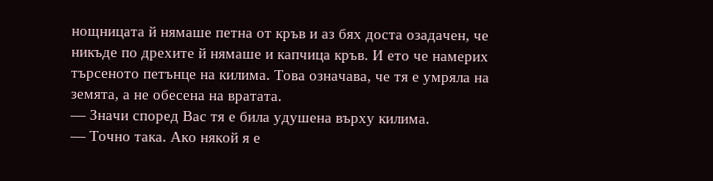нощницата й нямаше петна от кръв и аз бях доста озадачен, че никъде по дрехите й нямаше и капчица кръв. И ето че намерих търсеното петънце на килима. Това означава, че тя е умряла на земята, а не обесена на вратата.
— Значи според Вас тя е била удушена върху килима.
— Точно така. Ако някой я е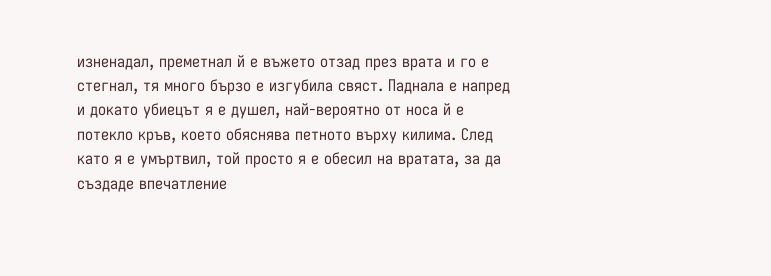изненадал, преметнал й е въжето отзад през врата и го е стегнал, тя много бързо е изгубила свяст. Паднала е напред и докато убиецът я е душел, най-вероятно от носа й е потекло кръв, което обяснява петното върху килима. След като я е умъртвил, той просто я е обесил на вратата, за да създаде впечатление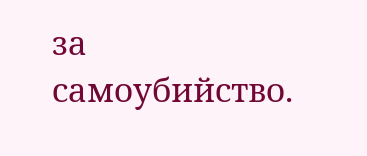за самоубийство.